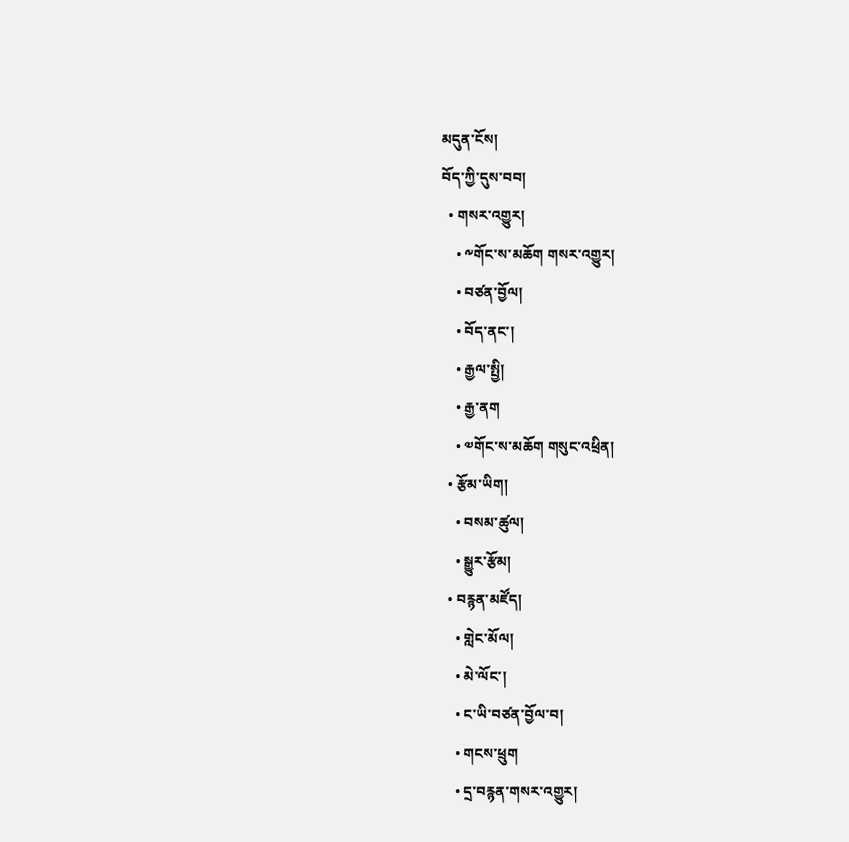མདུན་ངོས།
བོད་ཀྱི་དུས་བབ།
  • གསར་འགྱུར།
    • ༸གོང་ས་མཆོག གསར་འགྱུར།
    • བཙན་བྱོལ།
    • བོད་ནང་།
    • རྒྱལ་སྤྱི།
    • རྒྱ་ནག
    • ༧གོང་ས་མཆོག གསུང་འཕྲིན།
  • རྩོམ་ཡིག།
    • བསམ་ཚུལ།
    • སྒྱུར་རྩོམ།
  • བརྙན་མཛོད།
    • གླེང་མོལ།
    • མེ་ལོང་།
    • ང་ཡི་བཙན་བྱོལ་བ།
    • གངས་ཕྲུག
    • དྲ་བརྙན་གསར་འགྱུར།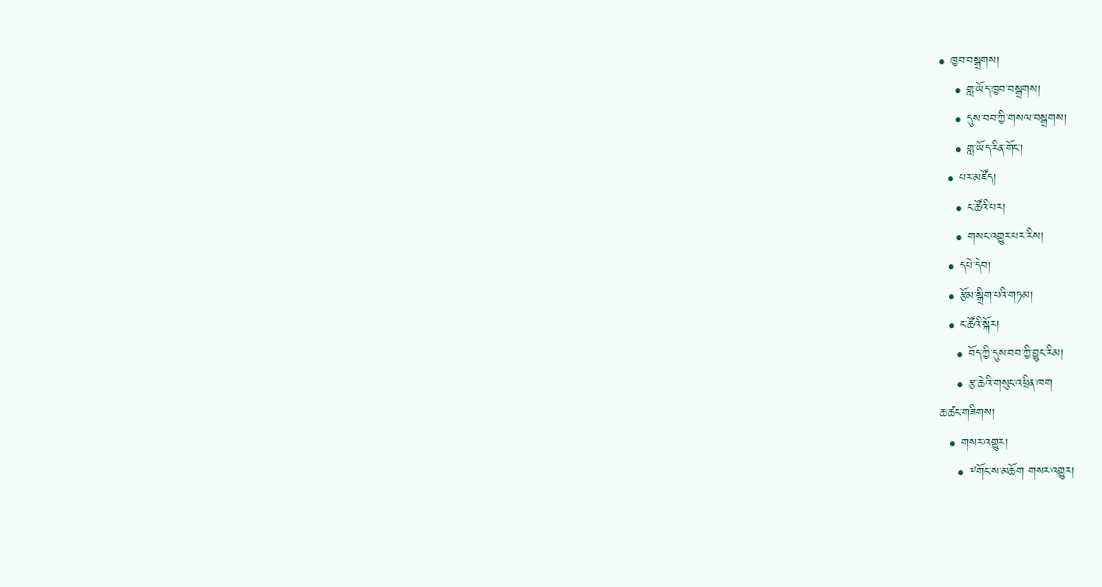• ཁྱབ་བསྒྲགས།
    • གླ་ཡོད་ཁྱབ་བསྒྲགས།
    • དུས་བབ་ཀྱི་གསལ་བསྒྲགས།
    • གླ་ཡོད་རིན་གོང་།
  • པར་མཛོད།
    • ང་ཚོའི་པར།
    • གསང་འགྱུར་པར་རིས།
  • དཔེ་དེབ།
  • རྩོམ་སྒྲིག་པའི་གཏམ།
  • ང་ཚོའི་སྐོར།
    • བོད་ཀྱི་དུས་བབ་ཀྱི་བྱུང་རིམ།
    • རྩ་ཆེའི་གསུང་འཕྲིན་ཁག
ཆ་ཚང་གཟིགས།
  • གསར་འགྱུར།
    • ༸གོང་ས་མཆོག གསར་འགྱུར།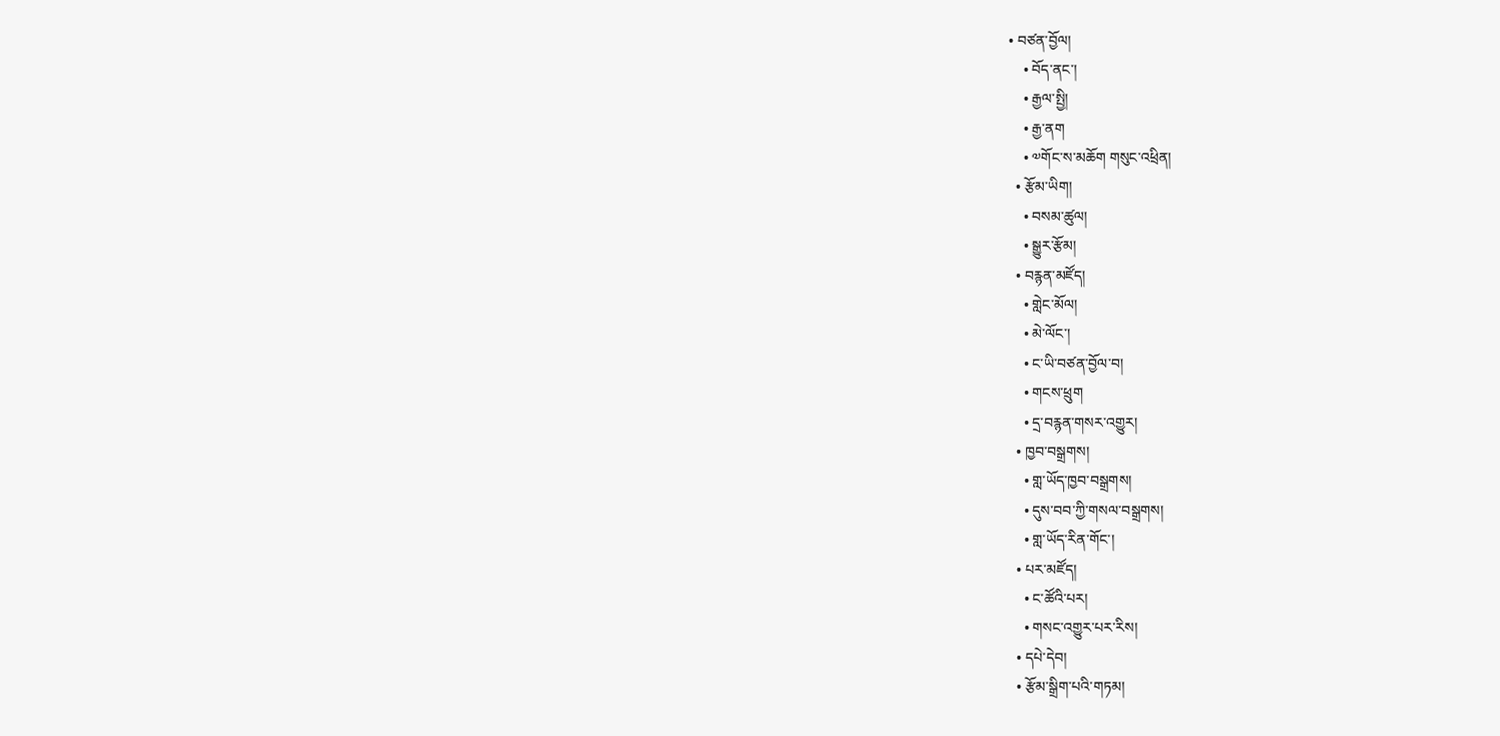• བཙན་བྱོལ།
    • བོད་ནང་།
    • རྒྱལ་སྤྱི།
    • རྒྱ་ནག
    • ༧གོང་ས་མཆོག གསུང་འཕྲིན།
  • རྩོམ་ཡིག།
    • བསམ་ཚུལ།
    • སྒྱུར་རྩོམ།
  • བརྙན་མཛོད།
    • གླེང་མོལ།
    • མེ་ལོང་།
    • ང་ཡི་བཙན་བྱོལ་བ།
    • གངས་ཕྲུག
    • དྲ་བརྙན་གསར་འགྱུར།
  • ཁྱབ་བསྒྲགས།
    • གླ་ཡོད་ཁྱབ་བསྒྲགས།
    • དུས་བབ་ཀྱི་གསལ་བསྒྲགས།
    • གླ་ཡོད་རིན་གོང་།
  • པར་མཛོད།
    • ང་ཚོའི་པར།
    • གསང་འགྱུར་པར་རིས།
  • དཔེ་དེབ།
  • རྩོམ་སྒྲིག་པའི་གཏམ།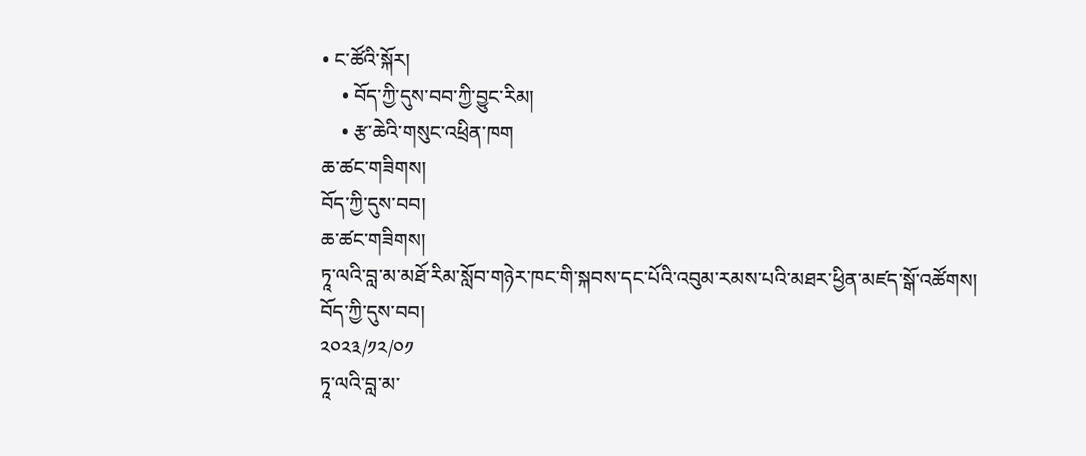• ང་ཚོའི་སྐོར།
    • བོད་ཀྱི་དུས་བབ་ཀྱི་བྱུང་རིམ།
    • རྩ་ཆེའི་གསུང་འཕྲིན་ཁག
ཆ་ཚང་གཟིགས།
བོད་ཀྱི་དུས་བབ།
ཆ་ཚང་གཟིགས།
ཏཱ་ལའི་བླ་མ་མཐོ་རིམ་སློབ་གཉེར་ཁང་གི་སྐབས་དང་པོའི་འབུམ་རམས་པའི་མཐར་ཕྱིན་མཛད་སྒོ་འཚོགས།
བོད་ཀྱི་དུས་བབ།
༢༠༢༣/༡༢/༠༡
ཏཱ་ལའི་བླ་མ་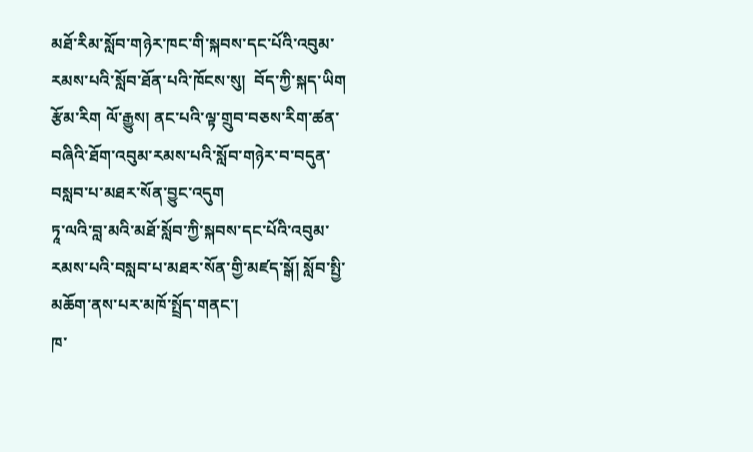མཐོ་རིམ་སློབ་གཉེར་ཁང་གི་སྐབས་དང་པོའི་འབུམ་རམས་པའི་སློབ་ཐོན་པའི་ཁོངས་སུ།  བོད་ཀྱི་སྐད་ཡིག རྩོམ་རིག ལོ་རྒྱུས། ནང་པའི་ལྟ་གྲུབ་བཅས་རིག་ཚན་བཞིའི་ཐོག་འབུམ་རམས་པའི་སློབ་གཉེར་བ་བདུན་བསླབ་པ་མཐར་སོན་བྱུང་འདུག
ཏཱ་ལའི་བླ་མའི་མཐོ་སློབ་ཀྱི་སྐབས་དང་པོའི་འབུམ་རམས་པའི་བསླབ་པ་མཐར་སོན་གྱི་མཛད་སྒོ། སློབ་སྤྱི་མཆོག་ནས་པར་མཁོ་སྤྲོད་གནང་།
ཁ་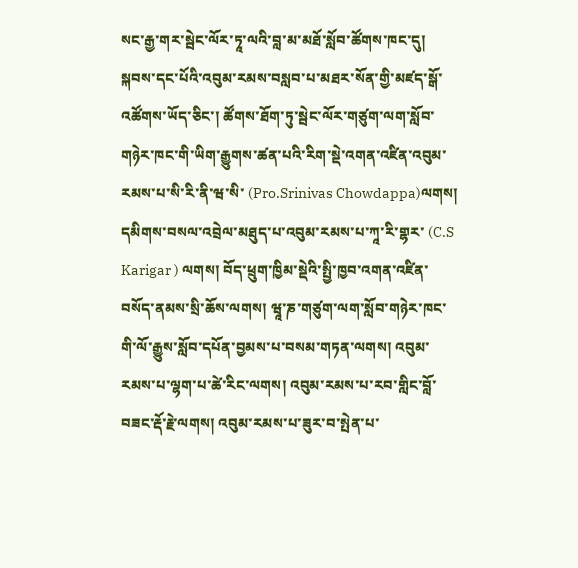སང་རྒྱ་གར་སྦེང་ལོར་ཏཱ་ལའི་བླ་མ་མཐོ་སློབ་ཚོགས་ཁང་དུ། སྐབས་དང་པོའི་འབུམ་རམས་བསླབ་པ་མཐར་སོན་གྱི་མཛད་སྒོ་འཚོགས་ཡོད་ཅིང་། ཚོགས་ཐོག་ཏུ་སྦེང་ལོར་གཙུག་ལག་སློབ་གཉེར་ཁང་གི་ཡིག་རྒྱུགས་ཚན་པའི་རིག་སྡེ་འགན་འཛིན་འབུམ་རམས་པ་སི་རི་ནི་ཝ་སི་ (Pro.Srinivas Chowdappa)ལགས། དམིགས་བསལ་འབྲེལ་མཐུད་པ་འབུམ་རམས་པ་ཀཱ་རི་གྷར་ (C.S Karigar ) ལགས། བོད་ཕྲུག་ཁྱིམ་སྡེའི་སྤྱི་ཁྱབ་འགན་འཛིན་བསོད་ནམས་སྲི་ཆོས་ལགས། ཝཱ་ཎ་གཙུག་ལག་སློབ་གཉེར་ཁང་གི་ལོ་རྒྱུས་སློབ་དཔོན་བྱམས་པ་བསམ་གཏན་ལགས། འབུམ་རམས་པ་ལྷག་པ་ཚེ་རིང་ལགས། འབུམ་རམས་པ་རབ་གླིང་བློ་བཟང་རྡོ་རྗེ་ལགས། འབུམ་རམས་པ་ཟུར་བ་སྤེན་པ་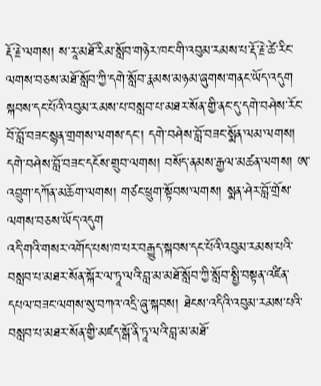རྡོ་རྗེ་ལགས། ས་རཱ་མཐོ་རིམ་སློབ་གཉེར་ཁང་གི་འབུམ་རམས་པ་རྡོ་རྗེ་ཚེ་རིང་ལགས་བཅས་མཐོ་སློབ་ཀྱི་དགེ་སློབ་རྣམས་མཉམ་ཞུགས་གནང་ཡོད་འདུག
སྐབས་དང་པོའི་འབུམ་རམས་པ་བསླབ་པ་མཐར་སོན་གྱི་ནང་དུ་དགེ་བཤེས་རོང་བོ་བློ་བཟང་སྙན་གྲགས་ལགས་དང་། དགེ་བཤེས་བློ་བཟང་སྨོན་ལམ་ལགས། དགེ་བཤེས་བློ་བཟང་དངོས་གྲུབ་ལགས། བསོད་ནམས་རྒྱལ་མཚན་ལགས། ཨ་འབྲུག་དཀོན་མཆོག་ལགས། གཙང་ཕྲུག་སྟོབས་ལགས། སྨན་ཤེར་བློ་གྲོས་ལགས་བཅས་ཡོད་འདུག
འདི་གའི་གསར་འགོད་པས་ཁ་པར་བརྒྱུད་སྐབས་དང་པོའི་འབུམ་རམས་པའི་བསླབ་པ་མཐར་སོན་སྐོར་ལ་ཏཱ་ལའི་བླ་མ་མཐོ་སློབ་ཀྱི་སློབ་སྤྱི་བསྟན་འཛིན་དཔལ་བཟང་ལགས་སུ་བཀའ་འདྲི་ཞུ་སྐབས། ཐེངས་འདིའི་འབུམ་རམས་པའི་བསླབ་པ་མཐར་སོན་གྱི་མཛད་སྒོ་ནི་ཏཱ་ལའི་བླ་མ་མཐོ་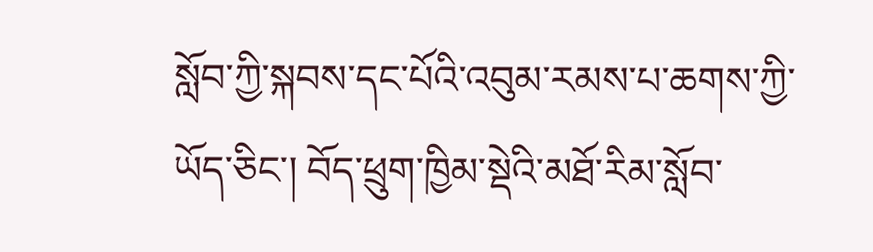སློབ་ཀྱི་སྐབས་དང་པོའི་འབུམ་རམས་པ་ཆགས་ཀྱི་ཡོད་ཅིང་། བོད་ཕྲུག་ཁྱིམ་སྡེའི་མཐོ་རིམ་སློབ་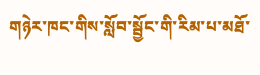གཉེར་ཁང་གིས་སློབ་སྦྱོང་གི་རིམ་པ་མཐོ་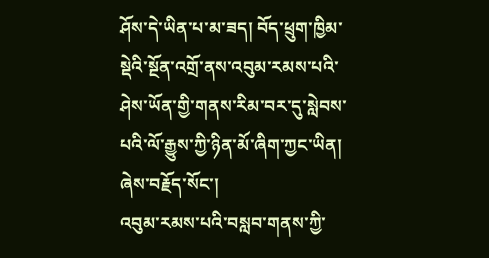ཤོས་དེ་ཡིན་པ་མ་ཟད། བོད་ཕྲུག་ཁྱིམ་སྡེའི་སྔོན་འགྲོ་ནས་འབུམ་རམས་པའི་ཤེས་ཡོན་གྱི་གནས་རིམ་བར་དུ་སླེབས་པའི་ལོ་རྒྱུས་ཀྱི་ཉིན་མོ་ཞིག་ཀྱང་ཡིན། ཞེས་བརྗོད་སོང་།
འབུམ་རམས་པའི་བསླབ་གནས་ཀྱི་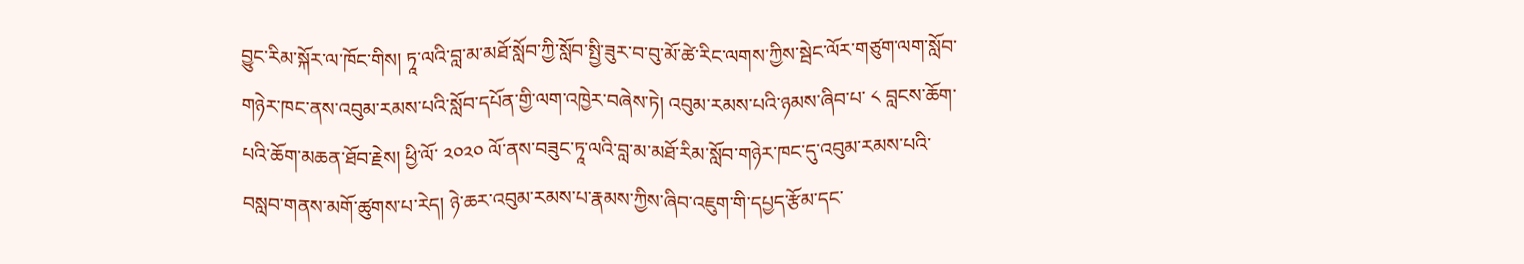བྱུང་རིམ་སྐོར་ལ་ཁོང་གིས། ཏཱ་ལའི་བླ་མ་མཐོ་སློབ་ཀྱི་སློབ་སྤྱི་ཟུར་བ་བུ་མོ་ཚེ་རིང་ལགས་ཀྱིས་སྦེང་ལོར་གཙུག་ལག་སློབ་གཉེར་ཁང་ནས་འབུམ་རམས་པའི་སློབ་དཔོན་གྱི་ལག་འཁྱེར་བཞེས་ཏེ། འབུམ་རམས་པའི་ཉམས་ཞིབ་པ་ ༨ བླངས་ཆོག་པའི་ཆོག་མཆན་ཐོབ་རྗེས། ཕྱི་ལོ་ ༢༠༢༠ ལོ་ནས་བཟུང་ཏཱ་ལའི་བླ་མ་མཐོ་རིམ་སློབ་གཉེར་ཁང་དུ་འབུམ་རམས་པའི་བསླབ་གནས་མགོ་ཚུགས་པ་རེད། ཉེ་ཆར་འབུམ་རམས་པ་རྣམས་ཀྱིས་ཞིབ་འཇུག་གི་དཔྱད་རྩོམ་དང་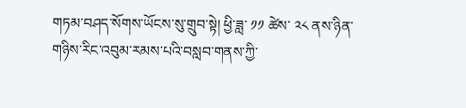གཏམ་བཤད་སོགས་ཡོངས་སུ་གྲུབ་སྟེ། ཕྱི་ཟླ་ ༡༡ ཚེས་ ༢༨ ནས་ཉིན་གཉིས་རིང་འབུམ་རམས་པའི་བསླབ་གནས་ཀྱི་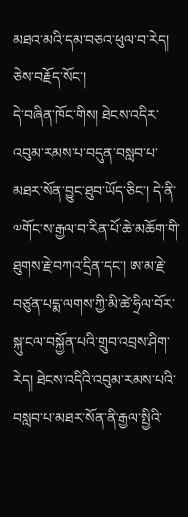མཐའ་མའི་དམ་བཅའ་ཕུལ་བ་རེད། ཅེས་བརྗོད་སོང་།
དེ་བཞིན་ཁོང་གིས། ཐེངས་འདིར་འབུམ་རམས་པ་བདུན་བསླབ་པ་མཐར་སོན་བྱུང་ཐུབ་ཡོད་ཅིང་། དེ་ནི་༧གོང་ས་རྒྱལ་བ་རིན་པོ་ཆེ་མཆོག་གི་ཐུགས་རྗེ་བཀའ་དྲིན་དང་། ཨ་མ་རྗེ་བཙུན་པདྨ་ལགས་ཀྱི་མི་ཚེ་ཧྲིལ་བོར་སྐུ་ངལ་བསྐྱོན་པའི་གྲུབ་འབྲས་ཤིག་རེད། ཐེངས་འདིའི་འབུམ་རམས་པའི་བསླབ་པ་མཐར་སོན་ནི་རྒྱལ་སྤྱིའི་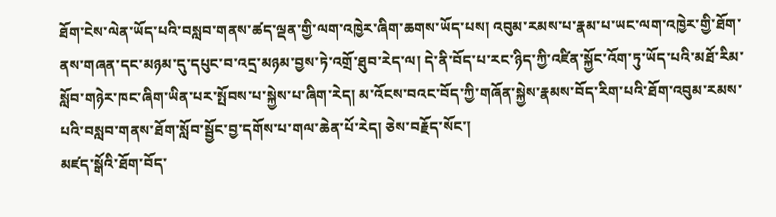ཐོག་ངེས་ལེན་ཡོད་པའི་བསླབ་གནས་ཚད་ལྡན་གྱི་ལག་འཁྱེར་ཞིག་ཆགས་ཡོད་པས། འབུམ་རམས་པ་རྣམ་པ་ཡང་ལག་འཁྱེར་གྱི་ཐོག་ནས་གཞན་དང་མཉམ་དུ་དཔུང་བ་འདྲ་མཉམ་བྱས་ཏེ་འགྲོ་ཐུབ་རེད་ལ། དེ་ནི་བོད་པ་རང་ཉིད་ཀྱི་འཛིན་སྐྱོང་འོག་ཏུ་ཡོད་པའི་མཐོ་རིམ་སློབ་གཉེར་ཁང་ཞིག་ཡིན་པར་སྤོབས་པ་སྐྱེས་པ་ཞིག་རེད། མ་འོངས་བའང་བོད་ཀྱི་གཞོན་སྐྱེས་རྣམས་བོད་རིག་པའི་ཐོག་འབུམ་རམས་པའི་བསླབ་གནས་ཐོག་སློབ་སྦྱོང་བྱ་དགོས་པ་གལ་ཆེན་པོ་རེད། ཅེས་བརྗོད་སོང་།
མཛད་སྒོའི་ཐོག་བོད་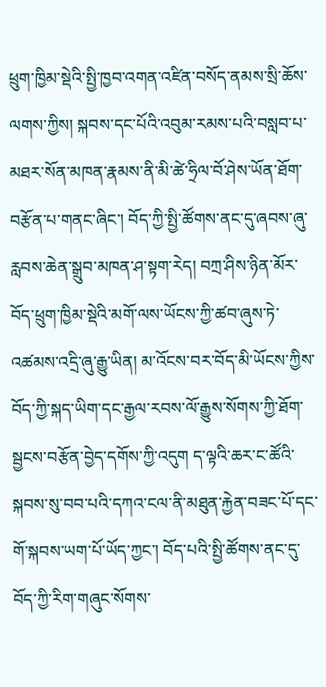ཕྲུག་ཁྱིམ་སྡེའི་སྤྱི་ཁྱབ་འགན་འཛིན་བསོད་ནམས་སྲི་ཆོས་ལགས་ཀྱིས། སྐབས་དང་པོའི་འབུམ་རམས་པའི་བསླབ་པ་མཐར་སོན་མཁན་རྣམས་ནི་མི་ཚེ་ཧྲིལ་བོ་ཤེས་ཡོན་ཐོག་བརྩོན་པ་གནང་ཞིང་། བོད་ཀྱི་སྤྱི་ཚོགས་ནང་དུ་ཞབས་ཞུ་རླབས་ཆེན་སྒྲུབ་མཁན་ཤ་སྟག་རེད། བཀྲ་ཤིས་ཉིན་མོར་བོད་ཕྲུག་ཁྱིམ་སྡེའི་མགོ་ལས་ཡོངས་ཀྱི་ཚབ་ཞུས་ཏེ་འཚམས་འདྲི་ཞུ་རྒྱུ་ཡིན། མ་འོངས་བར་བོད་མི་ཡོངས་ཀྱིས་བོད་ཀྱི་སྐད་ཡིག་དང་རྒྱལ་རབས་ལོ་རྒྱུས་སོགས་ཀྱི་ཐོག་སྦྱངས་བརྩོན་བྱེད་དགོས་ཀྱི་འདུག ད་ལྟའི་ཆར་ང་ཚོའི་སྐབས་སུ་བབ་པའི་དཀའ་ངལ་ནི་མཐུན་རྐྱེན་བཟང་པོ་དང་གོ་སྐབས་ཡག་པོ་ཡོད་ཀྱང་། བོད་པའི་སྤྱི་ཚོགས་ནང་དུ་བོད་ཀྱི་རིག་གཞུང་སོགས་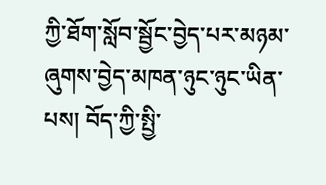ཀྱི་ཐོག་སློབ་སྦྱོང་བྱེད་པར་མཉམ་ཞུགས་བྱེད་མཁན་ཉུང་ཉུང་ཡིན་པས། བོད་ཀྱི་སྤྱི་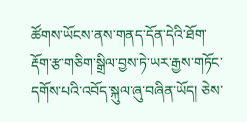ཚོགས་ཡོངས་ནས་གནད་དོན་དེའི་ཐོག་རྡོག་རྩ་གཅིག་སྒྲིལ་བྱས་ཏེ་ཡར་རྒྱས་གཏོང་དགོས་པའི་འབོད་སྐུལ་ཞུ་བཞིན་ཡོད། ཅེས་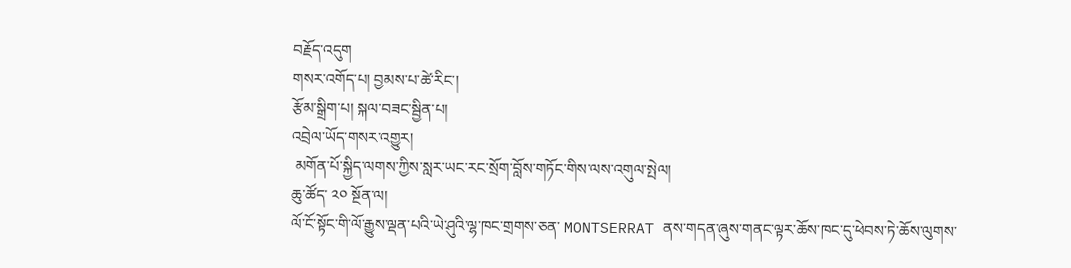བརྗོད་འདུག
གསར་འགོད་པ། བྱམས་པ་ཚེ་རིང་།
རྩོམ་སྒྲིག་པ། སྐལ་བཟང་སྦྱིན་པ།
འབྲེལ་ཡོད་གསར་འགྱུར།
 མགོན་པོ་སྐྱིད་ལགས་ཀྱིས་སླར་ཡང་རང་སྲོག་བློས་གཏོང་གིས་ལས་འགུལ་སྤེལ།
ཆུ་ཚོད་ ༢༠ སྔོན་ལ།
ལོ་ངོ་སྟོང་གི་ལོ་རྒྱུས་ལྡན་པའི་ཡེ་ཤུའི་ལྷ་ཁང་གྲགས་ཅན་ MONTSERRAT ནས་གདན་ཞུས་གནང་ལྟར་ཆོས་ཁང་དུ་ཕེབས་ཏེ་ཆོས་ལུགས་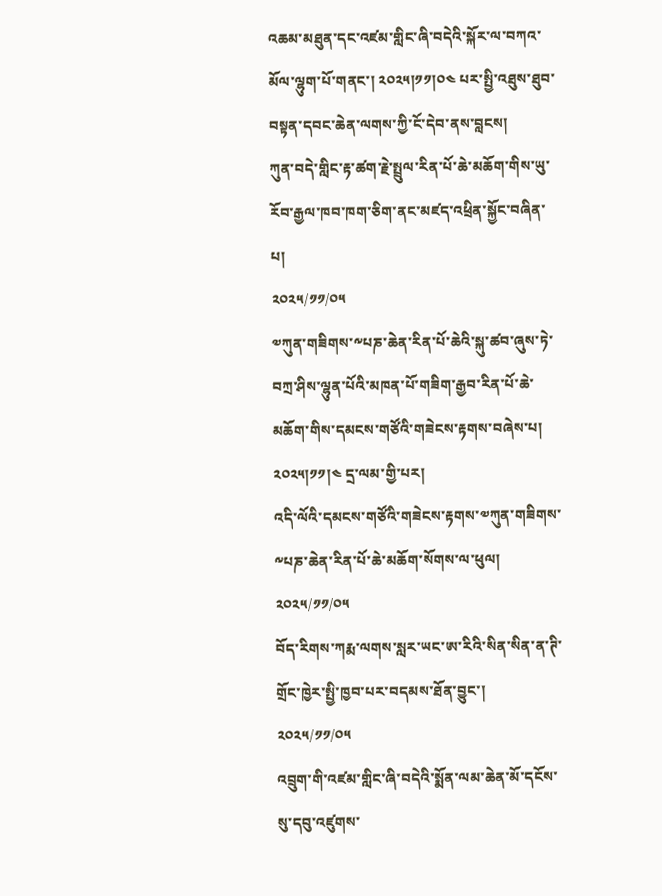འཆམ་མཐུན་དང་འཛམ་གླིང་ཞི་བདེའི་སྐོར་ལ་བཀའ་མོལ་ལྷུག་པོ་གནང་། ༢༠༢༥།༡༡།༠༤ པར་སྤྱི་འཐུས་ཐུབ་བསྟན་དབང་ཆེན་ལགས་ཀྱི་ངོ་དེབ་ནས་བླངས།
ཀུན་བདེ་གླིང་རྟ་ཚག་རྗེ་སྤྲུལ་རིན་པོ་ཆེ་མཆོག་གིས་ཡུ་རོབ་རྒྱལ་ཁབ་ཁག་ཅིག་ནང་མཛད་འཕྲིན་སྐྱོང་བཞིན་པ།
༢༠༢༥/༡༡/༠༥
༧ཀུན་གཟིགས་༸པཎ་ཆེན་རིན་པོ་ཆེའི་སྐུ་ཚབ་ཞུས་ཏེ་བཀྲ་ཤིས་ལྷུན་པོའི་མཁན་པོ་གཟིག་རྒྱབ་རིན་པོ་ཆེ་མཆོག་གིས་དམངས་གཙོའི་གཟེངས་རྟགས་བཞེས་པ། ༢༠༢༥།༡༡།༤ དྲ་ལམ་གྱི་པར།
འདི་ལོའི་དམངས་གཙོའི་གཟེངས་རྟགས་༧ཀུན་གཟིགས་༸པཎ་ཆེན་རིན་པོ་ཆེ་མཆོག་སོགས་ལ་ཕུལ།
༢༠༢༥/༡༡/༠༥
བོད་རིགས་ཀརྨ་ལགས་སླར་ཡང་ཨ་རིའི་སིན་སིན་ན་ཊི་གྲོང་ཁྱེར་སྤྱི་ཁྱབ་པར་བདམས་ཐོན་བྱུང་།
༢༠༢༥/༡༡/༠༥
འབྲུག་གི་འཛམ་གླིང་ཞི་བདེའི་སྨོན་ལམ་ཆེན་མོ་དངོས་སུ་དབུ་འཛུགས་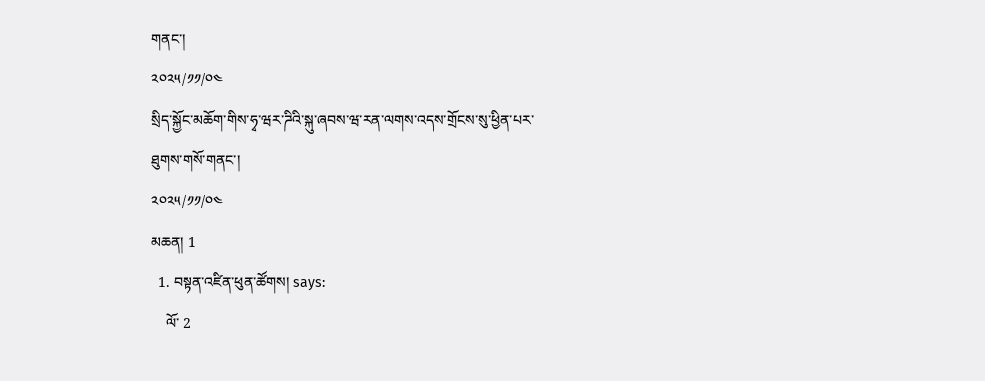གནང་།
༢༠༢༥/༡༡/༠༤
སྲིད་སྐྱོང་མཆོག་གིས་ཧྭ་ཝར་ཌིའི་སྐུ་ཞབས་ཝ་རན་ལགས་འདས་གྲོངས་སུ་ཕྱིན་པར་ཐུགས་གསོ་གནང་།
༢༠༢༥/༡༡/༠༤
མཆན། 1
  1. བསྟན་འཛིན་ཕུན་ཚོགས། says:
    ལོ་ 2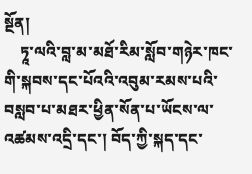སྔོན།
    ཏཱ་ལའི་བླ་མ་མཐོ་རིམ་སློབ་གཉེར་ཁང་གི་སྐབས་དང་པོའའི་འབུམ་རམས་པའི་བསླབ་པ་མཐར་ཕྱིན་སོན་པ་ཡོངས་ལ་འཚམས་འདྲི་དང་། བོད་ཀྱི་སྐད་དང་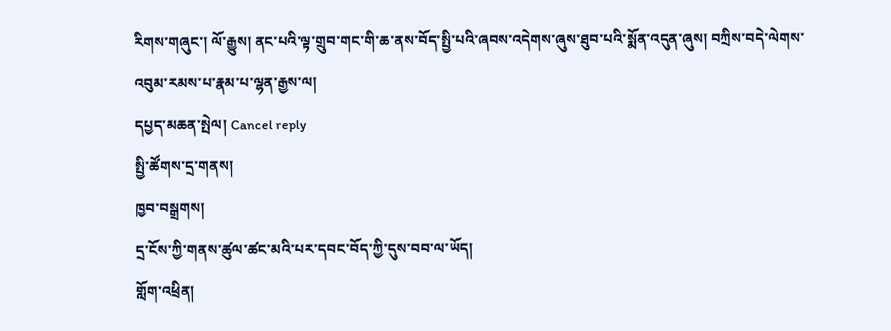རིགས་གཞུང་། ལོ་རྒྱུས། ནང་པའི་ལྟ་གྲུབ་གང་གི་ཆ་ནས་བོད་སྤྱི་པའི་ཞབས་འདེགས་ཞུས་ཐུབ་པའི་སྨོན་འདུན་ཞུས། བཀྲིས་བདེ་ལེགས་འབུམ་རམས་པ་རྣམ་པ་ལྷན་རྒྱས་ལ།
དཔྱད་མཆན་སྤེལ། Cancel reply
སྤྱི་ཚོགས་དྲ་གནས།
ཁྱབ་བསྒྲགས།
དྲ་ངོས་ཀྱི་གནས་ཚུལ་ཚང་མའི་པར་དབང་བོད་ཀྱི་དུས་བབ་ལ་ཡོད།
གློག་འཕྲིན།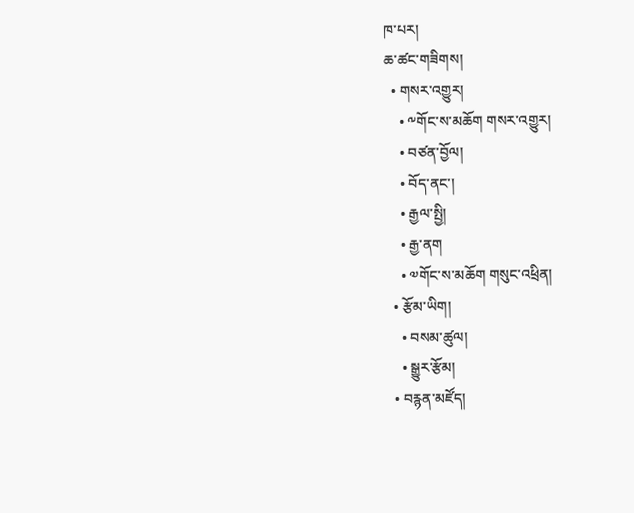ཁ་པར།
ཆ་ཚང་གཟིགས།
  • གསར་འགྱུར།
    • ༸གོང་ས་མཆོག གསར་འགྱུར།
    • བཙན་བྱོལ།
    • བོད་ནང་།
    • རྒྱལ་སྤྱི།
    • རྒྱ་ནག
    • ༧གོང་ས་མཆོག གསུང་འཕྲིན།
  • རྩོམ་ཡིག།
    • བསམ་ཚུལ།
    • སྒྱུར་རྩོམ།
  • བརྙན་མཛོད།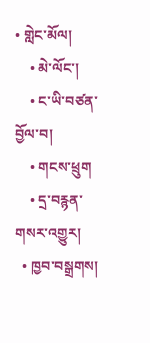• གླེང་མོལ།
    • མེ་ལོང་།
    • ང་ཡི་བཙན་བྱོལ་བ།
    • གངས་ཕྲུག
    • དྲ་བརྙན་གསར་འགྱུར།
  • ཁྱབ་བསྒྲགས།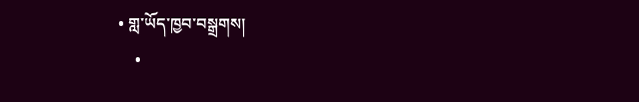• གླ་ཡོད་ཁྱབ་བསྒྲགས།
    •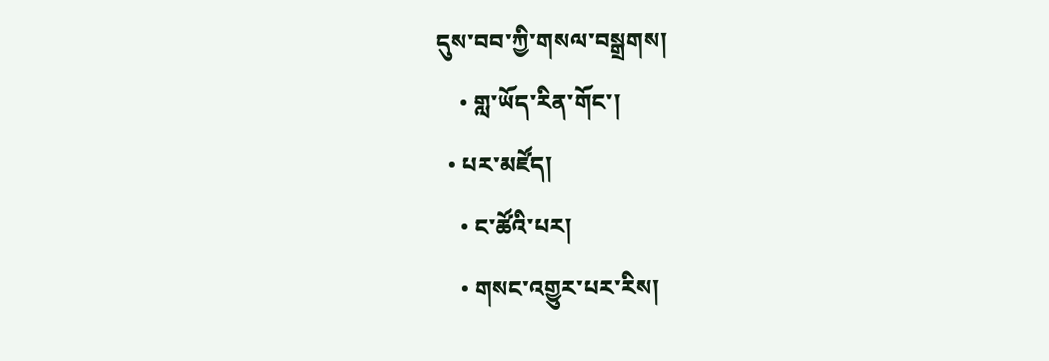དུས་བབ་ཀྱི་གསལ་བསྒྲགས།
    • གླ་ཡོད་རིན་གོང་།
  • པར་མཛོད།
    • ང་ཚོའི་པར།
    • གསང་འགྱུར་པར་རིས།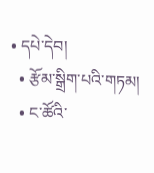• དཔེ་དེབ།
  • རྩོམ་སྒྲིག་པའི་གཏམ།
  • ང་ཚོའི་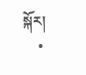སྐོར།
    •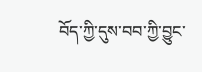བོད་ཀྱི་དུས་བབ་ཀྱི་བྱུང་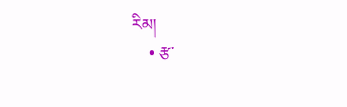རིམ།
    • རྩ་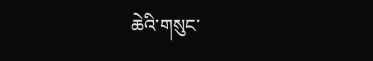ཆེའི་གསུང་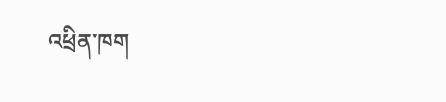འཕྲིན་ཁག